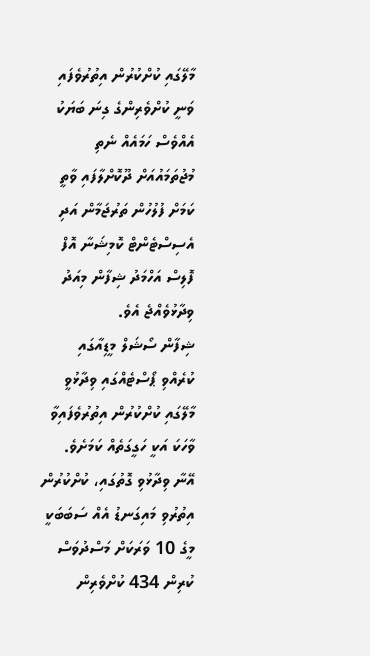މާލޭގައި ކުށްކުރުން އިތުރުވެފައި ވަނީ ކުށްވެރިންގެ ގިނަ ބަޔަކު އެއްވެސް ހަމައެއް ނެތި މުޖުތަމައުއަށް ދޫކޮށްލާފައި ވާތީ ކަމަށް ފުލުހުން ތަރުޖަމާން އަދި އެސިސްޓެންޓް ކޮމިޝަނާ އޮފް ފޮލިސް އަހްމަދު ޝިފާން މިއަދު ވިދާޅުވެއްޖެ އެވެ.
ޝިފާން ސޯޝަލް މީޑިއާގައި ކުރެއްވި ޕޯސްޓެއްގައި ވިދާޅުވީ މާލޭގައި ކުށްކުރުން އިތުރުވެފައިވާ ވާހަކަ އަކީ ހަގީގަތެއް ކަމަށެވެ.
އޭނާ ވިދާޅުވި ގޮތުގައި، ކުށްކުރުން އިތުރުވި މައިގަނޑު އެއް ސަބަބަކީ މީގެ 10 ވަރަކަށް މަސްދުވަސް ކުރިން 434 ކުށްވެރިން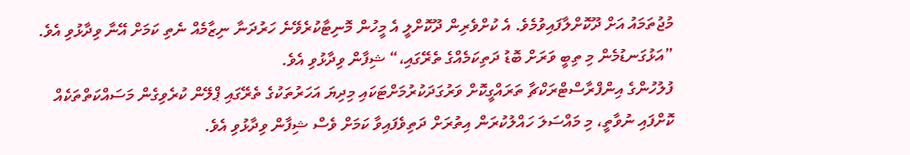މުޖުތަމައު އަށް ދޫކޮށްލާފައިވުމެވެ. އެ ކުށްވެރިން ދޫކޮށްލީ އެ މީހުން މޮނިޓާކުރެވޭނެ ހަރުދަނާ ނިޒާމެއް ނެތި ކަމަށް އޭނާ ވިދާޅުވި އެވެ. ”އަޅުގަނޑުމެން މި ތިބީ ވަރަށް ބޮޑު ދަތިކަމެއްގެ ތެރޭގައި،“ ޝިފާން ވިދާޅުވި އެވެ.
ފުލުހުންގެ އިންފްރާސްޓްރަކްޗާ ތަރައްގީކޮށް ވަރުގަދަކުރުމަށްޓަކައި މިދިޔަ އަހަރުތަކުގެ ތެރޭގައި ޕްލޭން ކުރެވިގެން މަސައްކަތްތަކެއް ކޮށްފައި ނުވާތީ، މި މައްސަލަ ހައްލުކުރަން އިތުރަށް ދަތިވެފައިވާ ކަމަށް ވެސް ޝިފާން ވިދާޅުވި އެވެ.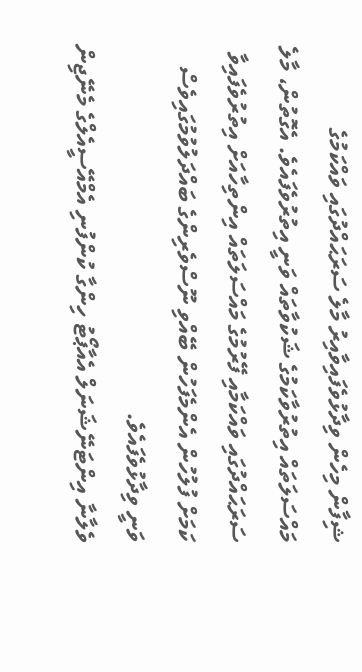ޝިފާން މިހެން ވިދާޅުވެފައިވާއިރު މާލެ ސަރަޙައްދުގައި ވައްކަމުގެ މައްސަލަތައް އިތުރުވާކަމުގެ ޝަކުވާތައް ވަނީ އިތުރުވެފައެވެ. އެގޮތުން، މާލެ ސަރަޙައްދުގައި ވައްކަމާއި ފޭރުމުގެ މައްސަލަތައް އިންތިހާއަށް އިތުރުވެފައިވާ ކަމަށް ފުލުހުން އެންމެފަހުން ބޭއްވި ނޫސްވެރިންގެ ބައްދަލުވުމުގައިވެސް ވަނީ ވިދާޅުވެފައެވެ.
ވެލާނާ އިންޓަނޭޝަނަލް އެއާޕޯޓު ހިންގާ ކުންފުނި އެމްއޭސީއެލްގެ މެނޭޖިން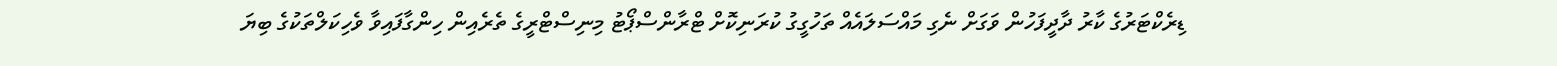ޑިރެކްޓަރުގެ ކާރު ދާދީފަހުން ވަގަށް ނެގި މައްސަލައެއް ތަހުގީގު ކުރަނިކޮށް ޓްރާންސްޕޯޓު މިނިސްޓްރީގެ ތެރެއިން ހިންގާފައިވާ ވެހިކަލްތަކުގެ ބިޔަ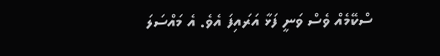ސްކޭމެއް ވެސް ވަނީ ފަޅާ އަރައިފަ އެވެ. އެ މައްސަލަ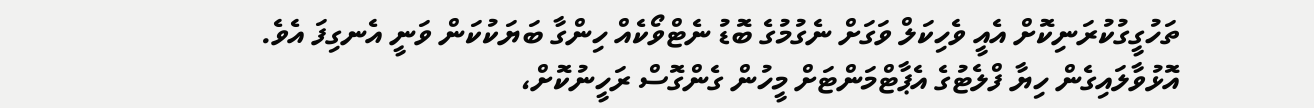ތަހުގީގުކުރަނިކޮށް އެއީ ވެހިކަލް ވަގަށް ނެގުމުގެ ބޮޑު ނެޓްވޯކެއް ހިންގާ ބަޔަކުކަން ވަނީ އެނގިފަ އެވެ.
އޮޅުވާލައިގެން ހިޔާ ފްލެޓުގެ އެޕާޓްމަންޓަށް މީހުން ގެންގޮސް ރަހީނުކޮށް،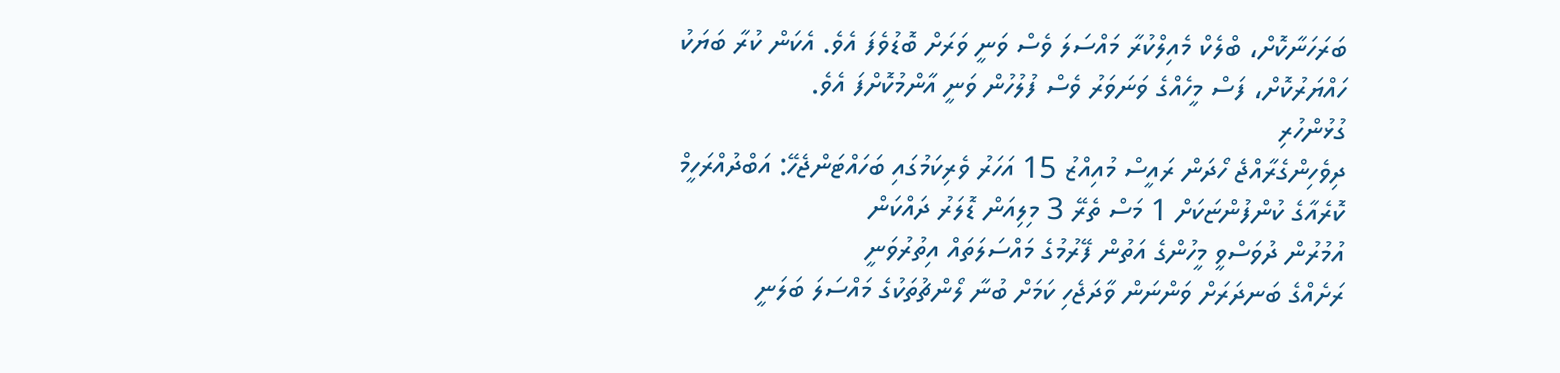ބަރަހަނާކޮށް، ބްލެކް މެއިލްކުރާ މައްސަލަ ވެސް ވަނީ ވަރަށް ބޮޑުވެފަ އެވެ. އެކަން ކުރާ ބަޔަކު ހައްޔަރުކޮށް، ފަސް މީހެއްގެ ވަނަވަރު ވެސް ފުލުހުން ވަނީ އާންމުކޮށްފަ އެވެ.
ގުޅުންހުރި
ދިވެހިންގެރާއްޖެ ހޯދަން ރައީސް މުއިއްޒު 15 އަހަރު ވެރިކަމުގައި ބަހައްޓަންޖެހޭ: އަބްދުއްރަހީމް
ކޮރެއާގެ ކުންފުންޏަކަށް 1 މަސް ތެރޭ 3 މިލިއަން ޑޮލަރު ދައްކަން
އުމުރުން ދުވަސްވީ މީހުންގެ އަތުން ފޭރުމުގެ މައްސަލަތައް އިތުރުވަނީ
ރަށެއްގެ ބަނދަރަށް ވަންނަން ވާދަޖެހި ކަމަށް ބުނާ ލޯންޗުތަކުގެ މައްސަލަ ބަލަނީ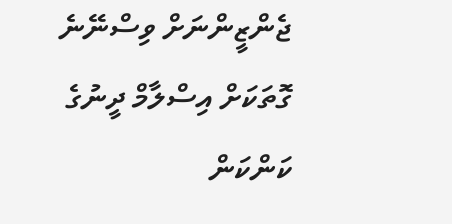ޖެންޒީންނަށް ވިސްނޭނެ ގޮތަކަށް އިސްލާމް ދީނުގެ ކަންކަން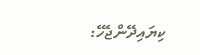ކިޔައިދޭންޖެހޭ: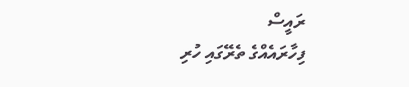ރައީސް
ފިހާރައެއްގެ ތެރޭގައި ހުރި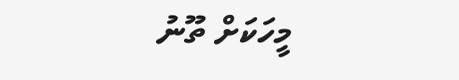މީހަކަށް ތޫނު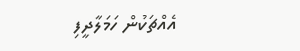އެއްޗަކުން ހަމަލާދީފި